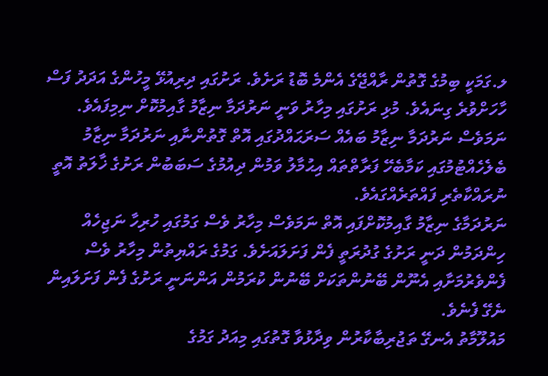ލ.ގަމަކީ ބިމުގެ ގޮތުން ރާއްޖޭގެ އެންމެ ބޮޑު ރަށެވެ. ރަށުގައި ދިރިއުޅޭ މީހުންގެ އަދަދު ފަސް ހާހަށްވުރެ ގިނައެވެ. މުޅި ރަށުގައި މިހާރު ވަނީ ނަރުދަމާ ނިޒާމު ގާއިމުކޮށް ނިމިފައެވެ. ނަމަވެސް ނަރުދަމާ ނިޒާމު ބައެއް ސަރަޙައްދުގައި އޮތް ގޮތުންނާއި ނަރުދަމާ ނިޒާމު ބެލެހެއްޓުމުގައި ކަމާބެހޭ ފަރާތްތައް އިޙުމާލު ވަމުން ދިއުމުގެ ސަބަބުން ރަށުގެ ޚާލަތު އޮތީ ނުރައްކާތެރި ފައްތަރެއްގައެވެ.
ނަރުދަމާގެ ނިޒާމު ގާއިމުކޮށްފައި އޮތް ނަމަވެސް މިހާރު ވެސް ގަމުގައި ހުރިހާ ނަޖިހެއް ހިންދަމުން ދަނީ ރަށުގެ ގުދުރަތީ ފެން ފަށަލައަށެވެ. ގަމުގެ ރައްޔިތުން މިހާރު ވެސް ފެންވެރުމަށާއި އެނޫން ބޭނުންތަކަށް ބޭނުން ކުރަމުން އަންނަނީ ރަށުގެ ފެން ފަށަލައިން ނެގޭ ފެނެވެ.
މައުލޫމާތު އެނގޭ ތަޖުރިބާކާރުން ވިދާޅުވާ ގޮތުގައި މިއަދު ގަމުގެ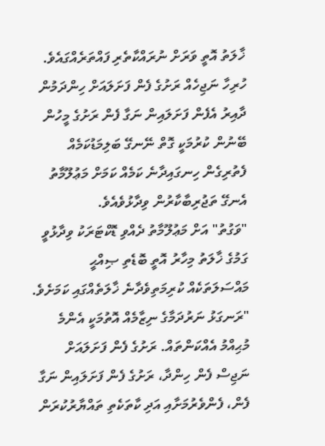ޚާލަތު އޮތީ ވަރަށް ނުރައްކާތެރި ފައްތަރެއްގައެވެ. ހުރިހާ ނަޖިހެއް ރަށުގެ ފެން ފަށަލައަށް ހިންދަމުން ދާއިރު އެފެން ފަށަލައިން ނަގާ ފެން ރަށުގެ މީހުން ބޭނުން ކުރުމަކީ ގޮތް ނޭނގޭ ބަލިމަޑުކަމެއް ފެތުރިގެން ހިނގައިދާނެ ކަމެއް ކަމަށް މަޢުލޫމާތު އެނގޭ ތަޖުރިބާކާރުން ވިދާޅުވެއެވެ.
"ވަގުތު" އަށް މަޢުލޫމާތު ދެއްވި ޑޮކްޓަރަކު ވިދާޅުވީ ގަމުގެ ޚާލަތު މިހާރު އޮތީ ބޮޑެތި ޞިއްޙީ މައްސަލަތަކެއް ކުރިމަތިވެދާނެ ޚާލަތެއްގައި ކަމަށެވެ.
"ރަނގަޅު ނަރުދަމާގެ ނިޒާމެއް އޮތުމަކީ އެންމެ މުޙިއްމު އެއްކަންތައް. ރަށުގެ ފެން ފަށަލައަށް ނަޖިސް ފެން ހިންދާ، ރަށުގެ ފެން ފަށަލައިން ނަގާ ފެން، ފެންވެރުމަށާއި އަދި ކާތަކެތި ތައްޔާރުކުރަން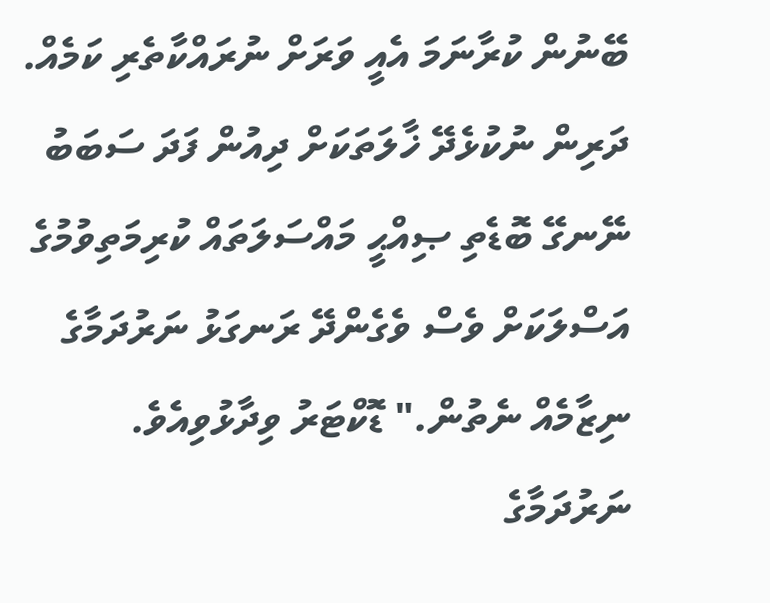ބޭނުން ކުރާނަމަ އެއީ ވަރަށް ނުރައްކާތެރި ކަމެއް. ދަރިން ނުކުޅެދޭ ޚާލަތަކަށް ދިއުން ފަދަ ސަބަބު ނޭނގޭ ބޮޑެތި ޞިއްޙީ މައްސަލަތައް ކުރިމަތިވުމުގެ އަސްލަކަށް ވެސް ވެގެންދޭ ރަނގަޅު ނަރުދަމާގެ ނިޒާމެއް ނެތުން." ޑޮކްޓަރު ވިދާޅުވިއެވެ.
ނަރުދަމާގެ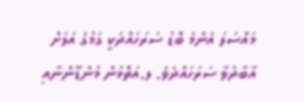މައްސަލަ އެންމެ ބޮޑު ސަރަހައްދަކީ ގަމުގެ އަލަށް އާބާދުވާ ސަރަހައްދެވެ. ލ.އަތޮޅުން މުންޑޫންނާއި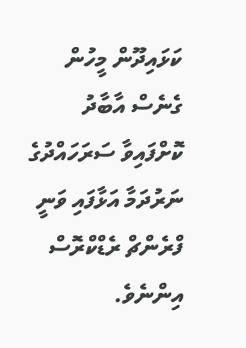ކަޅައިދޫން މީހުން ގެނެސް އާބާދު ކޮށްފައިވާ ސަރަހައްދުގެ ނަރުދަމާ އަޅާފައި ވަނީ ފްރެންޗް ރެޑްކްރޮސް އިންނެވެ.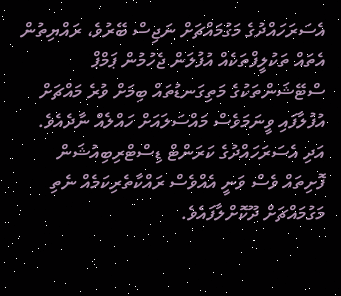އެސަރަހައްދުގެ މަގުމައްޗަށް ނަޖިސް ބޭރުވެ، ރައްޔިތުން އެތައް ތަކުލީފްތަކެއް އުފުލަން ޖެހުމުން ޕަމްޕް ސްޓޭޝަންތަކުގެ މަތިގަނޑުތައް ބިމަށް ވުރެ މައްޗަށް އުފުލާފައި ވީނަމަވެސް މައްސަލައަށް ހައްލެއް ނާދެއެވެ.
އަދި އެސަރަހައްދުގެ ކަރަންޓް ޑިސްޓްރިބިއުޝަން ފޮށިތައް ވެސް ވަނީ އެއްވެސް ރައްކާތެރިކަމެއް ނެތި މަގުމައްޗަށް ދޫކޮށްލާފައެވެ.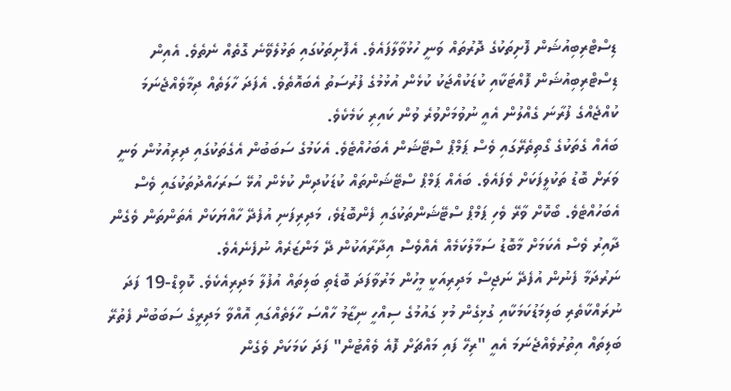ޑިސްޓްރިބިއުޝަން ފޮށިތަކުގެ ދޮރުތައް ވަނީ ހުޅުވާލާފައެވެ. އެފޮށިތަކުގައި ތަޅުލެވޭނެ ގޮތެއް ނެތެވެ. އެއިން ޑިސްޓްރިބިއުޝަން ފޮއްޓަކާއި ކުޑަކުއްޖަކު ކުޅެން އުޅުމުގެ ފުރުސަތު އެބައޮތެވެ. އެފަދަ ހާލަތެއް ދިމާވެއްޖެނަމަ ކުއްޖެއްގެ ފުރާނަ ގެއްލުން އެއީ ނުވުމަށްވުރެ ވުން ކައިރި ކަމެކެވެ.
ބައެއް ގެތަކުގެ ގޯތިތެރޭގައި ވެސް ޕަމްޕް ސްޓޭޝަން އެބަހުއްޓެވެ. އެކަމުގެ ސަބަބުން އެގެތަކުގައި ދިރިއުޅުން ވަނީ ވަރަށް ބޮޑު ތަކުލީފަކަށް ވެފައެވެ. ބައެއް ޕަމްޕް ސްޓޭޝަންތައް ކުޑަކުދިން ކުޅެން އުޅޭ ސަރަހައްދުތަކުގައި ވެސް އެބަހުއްޓެވެ. ބޯކޮށް ވާރޭ ވެހި ޕަމްޕް ސްޓޭޝަންތަކުގައި ފެންބޮޑުވެ، މަދިރިފަނި އުފެދޭ ހާއްޔަކަށް އެތަންތަން ވެގެން ދާއިރު ވެސް އެކަމަށް މާބޮޑު ސަމާލުކަމެއް އެއްވެސް އިދާރާއަކުން ދޭ މަންޒަރެއް ނުފެނެއެވެ.
ނަރުދަމާ ފެނުން އުފެދޭ ނަޖިސް މަދިރިއަކީ މީހުން މަރުވާފަދަ ބޮޑެތި ބަލިތައް އުފުލާ މަދިރިއެކެވެ. ކޮވިޑް-19 ފަދަ ނުރައްކާތެރި ބަލިމަޑުކަމަކާއި ގުޅިގެން މުޅި ގައުމުގެ ސިއްހީ ނިޒާމު ހާއްސަ ހާލަތެއްގައި އޮއްވާ މަދިރީގެ ސަބަބުން ފެތުރޭ ބަލިތައް އިތުރުވެއްޖެނަމަ އެއީ "ރިހޭ ފައި މައްޗަށް ފޮއެ ވެއްޓުން" ފަދަ ކަމަކަށް ވެގެން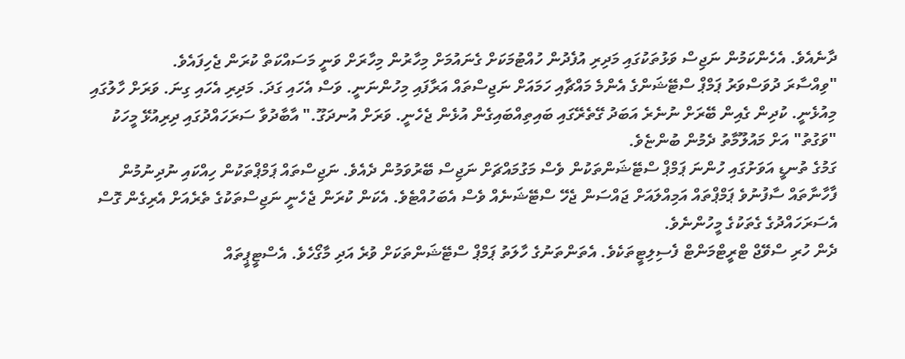ދާނެއެވެ. އެހެންކަމުން ނަޖިސް ވަޅުތަކުގައި މަދިރި އުފެދުން ހުއްޓުމަކަށް ގެނައުމަށް މިހާރުން މިހާރަށް ވަނީ މަސައްކަތް ކުރަން ޖެހިފައެވެ.
"ވިއްސާރަ ދުވަސްވަރު ޕަމްޕް ސްޓޭޝަންގެ އެންމެ މައްޗާއި ހަމައަށް ނަޖިސްތައް އަރާފައި މިހުންނަނީ. ވަސް އެހައި ގަދަ. މަދިރި އެހައި ގިނަ. ވަރަށް ހާލުގައި މިއުޅެނީ. ކުދިން ގެއިން ބޭރަށް ނުނެރެ އަބަދު ގޭތެރޭގައި ބައިތިއްބައިގެން އުޅެން ޖެހެނީ. ވަރަށް އުނދަގޫ." އާބާދުވާ ސަރަހައްދުގައި ދިރިއުޅޭ މީހަކު "ވަގުތު" އަށް މައުލޫމާތު ދެމުން ބުންޏެވެ.
ގަމުގެ ތުނޑީ އަވަށުގައި ހުންނަ ޕަމްޕް ސްޓޭޝަންތަކުން ވެސް މަގުމައްޗަށް ނަޖިސް ބޭރުވަމުން ދެއެވެ. ނަޖިސްތައް ޕަމްޕްތަކުން ހިއްކައި ނުދިނުމުން ފާހާނާތައް ސާފުނުވެ ޕަމްޕްތައް އަމިއްލައަށް ޖައްސަން ޖެހޭ ސްޓޭޝަނެއް ވެސް އެބަހުއްޓެވެ. އެކަން ކުރަން ޖެހެނީ ނަޖިސްތަކުގެ ތެރެއަށް އެރިގެން ގޮސް އެސަރަހައްދުގެ ގެތަކުގެ މީހުންނެވެ.
ދެން ހުރި ސްވޭޖް ޓްރީޓްމަންޓް ފެސިލިޓީތަކެވެ. އެތަންތަނުގެ ހާލަތު ޕަމްޕް ސްޓޭޝަންތަކަށް ވުރެ އަދި މާގޯހެވެ. އެސްޓީޕީތައް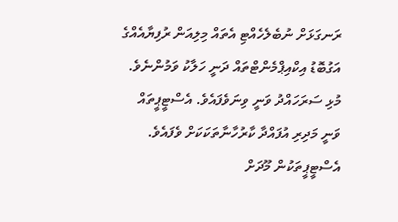ރަނގަޅަށް ނުބެލެހެއްޓި އެތައް މިލިއަން ރުފިޔާއެއްގެ އަގުބޮޑު އިކްއިޕްމެންޓްތައް ދަނީ ހަލާކު ވަމުންނެވެ. މުޅި ސަރަހައްދު ވަނީ ވިނަވެފައެވެ. އެސްޓީޕީތައް ވަނީ މަދިރި އުފައްދާ ކާރުހާނާތަކަކަށް ވެފައެވެ. އެސްޓީޕީތަކުން މޫދަށް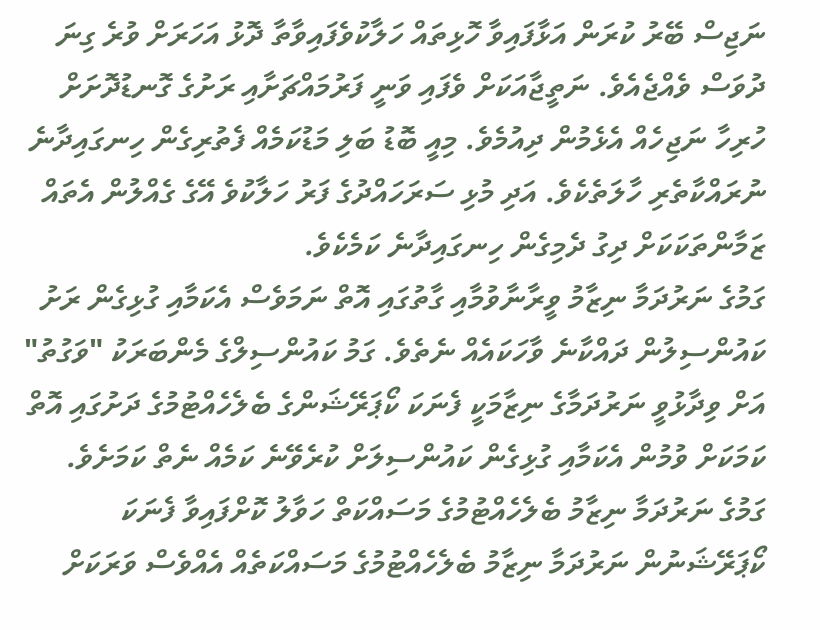ނަޖިސް ބޭރު ކުރަން އަޅާފައިވާ ހޮޅިތައް ހަލާކުވެފައިވާތާ ދޮޅު އަހަރަށް ވުރެ ގިނަ ދުވަސް ވެއްޖެއެވެ. ނަތީޖާއަކަށް ވެފައި ވަނީ ފަރުމައްޗަށާއި ރަށުގެ ގޮނޑުދޮށަށް ހުރިހާ ނަޖިހެއް އެޅެމުން ދިއުމެވެ. މިއީ ބޮޑު ބަލި މަޑުކަމެއް ފެތުރިގެން ހިނގައިދާނެ ނުރައްކާތެރި ހާލަތެކެވެ. އަދި މުޅި ސަރަހައްދުގެ ފަރު ހަލާކުވެ އޭގެ ގެއްލުން އެތައް ޒަމާންތަކަކަށް ދިގު ދެމިގެން ހިނގައިދާނެ ކަމެކެވެ.
ގަމުގެ ނަރުދަމާ ނިޒާމު ވީރާނާވުމާއި ގާތުގައި އޮތް ނަމަވެސް އެކަމާއި ގުޅިގެން ރަށު ކައުންސިލުން ދައްކާނެ ވާހަކައެއް ނެތެވެ. ގަމު ކައުންސިލްގެ މެންބަރަކު "ވަގުތު" އަށް ވިދާޅުވީ ނަރުދަމާގެ ނިޒާމަކީ ފެނަކަ ކޯޕަރޭޝަންގެ ބެލެހެއްޓުމުގެ ދަށުގައި އޮތް ކަމަކަށް ވުމުން އެކަމާއި ގުޅިގެން ކައުންސިލަށް ކުރެވޭނެ ކަމެއް ނެތް ކަމަށެވެ.
ގަމުގެ ނަރުދަމާ ނިޒާމު ބެލެހެއްޓުމުގެ މަސައްކަތް ހަވާލު ކޮށްފައިވާ ފެނަކަ ކޯޕަރޭޝަނުން ނަރުދަމާ ނިޒާމު ބެލެހެއްޓުމުގެ މަސައްކަތެއް އެއްވެސް ވަރަކަށް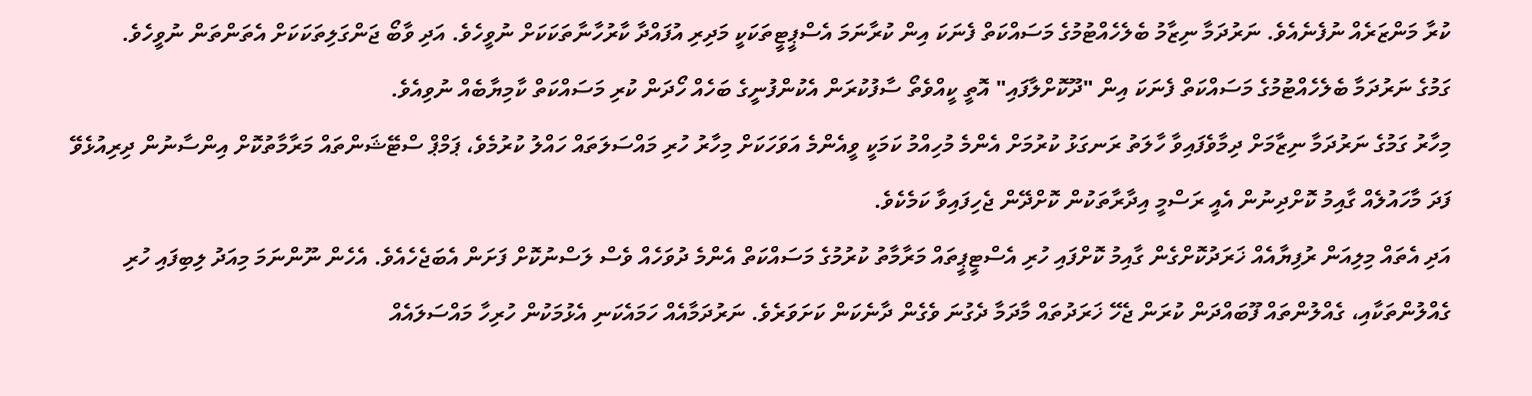ކުރާ މަންޒަރެއް ނުފެނެއެވެ. ނަރުދަމާ ނިޒާމު ބެލެހެއްޓުމުގެ މަސައްކަތް ފެނަކަ އިން ކުރާނަމަ އެސްޕީޓީތަކަކީ މަދިރި އުފައްދާ ކާރުހާނާތަކަކަށް ނުވީހެވެ. އަދި ވާބޯ ޖަންގަލިތަކަކަށް އެތަންތަން ނުވީހެވެ.
ގަމުގެ ނަރުދަމާ ބެލެހެއްޓުމުގެ މަސައްކަތް ފެނަކަ އިން "ދޫކޮށްލާފައި" އޮތީ ކީއްވެތޯ ސާފުކުރަން އެކުންފުނީގެ ބަހެއް ހޯދަން ކުރި މަސައްކަތް ކާމިޔާބެއް ނުވިއެވެ.
މިހާރު ގަމުގެ ނަރުދަމާ ނިޒާމަށް ދިމާވެފައިވާ ހާލަތު ރަނގަޅު ކުރުމަށް އެންމެ މުހިއްމު ކަމަކީ ވީއެންމެ އަވަހަކަށް މިހާރު ހުރި މައްސަލަތައް ހައްލު ކުރުމެވެ، ޕަމްޕް ސްޓޭޝަންތައް މަރާމާތުކޮށް އިންސާނުން ދިރިއުޅެވޭ ފަދަ މާހައުލެއް ގާއިމު ކޮށްދިނުން އެއީ ރަސްމީ އިދާރާތަކުން ކޮށްދޭން ޖެހިފައިވާ ކަމެކެވެ.
އަދި އެތައް މިލިއަން ރުފިޔާއެއް ޚަރަދުކޮށްގެން ގާއިމު ކޮށްފައި ހުރި އެސްޓީޕީތައް މަރާމާތު ކުރުމުގެ މަސައްކަތް އެންމެ ދުވަހެއް ވެސް ލަސްނުކޮށް ފަށަން އެބަޖެހެއެވެ. އެހެން ނޫންނަމަ މިއަދު ލިބިފައި ހުރި ގެއްލުންތަކާއި، ގެއްލުންތައް ފޫބައްދަން ކުރަން ޖެހޭ ޚަރަދުތައް މާދަމާ ދެގުނަ ވެގެން ދާނެކަން ކަށަވަރެވެ. ނަރުދަމާއެއް ހަމައެކަނި އެޅުމަކުން ހުރިހާ މައްސަލައެއް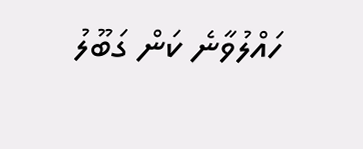ހައްލުވާނެ ކަން ގަބޫލު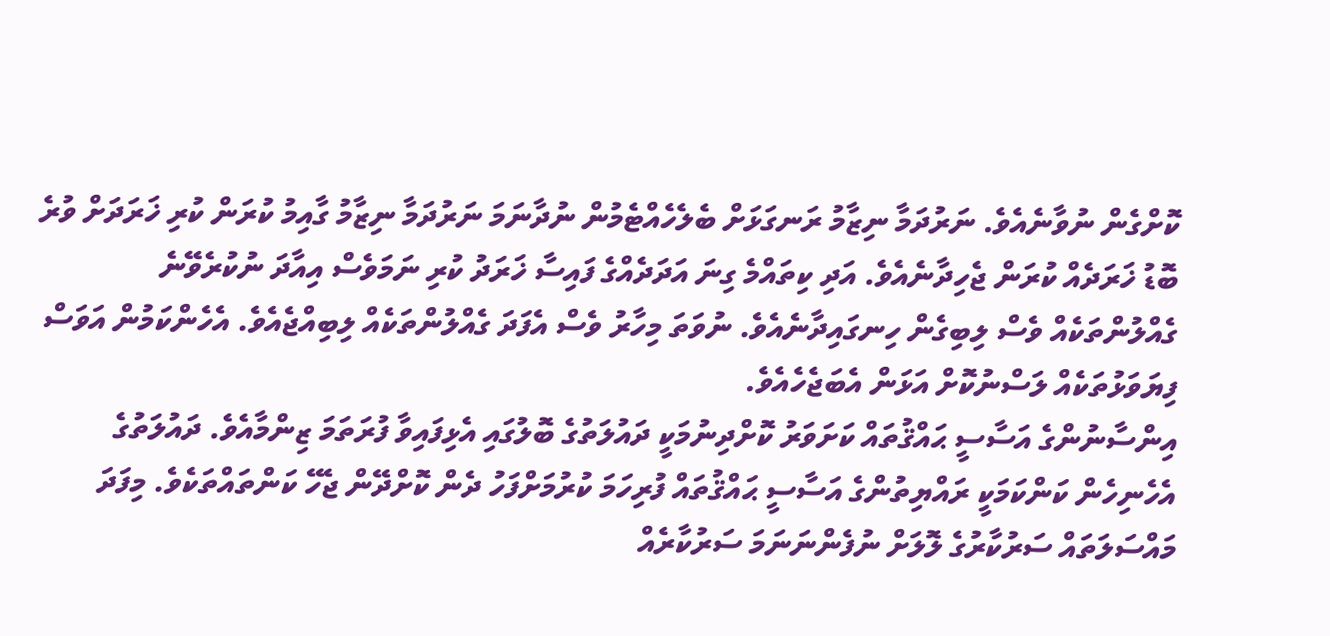ކޮށްގެން ނުވާނެއެވެ. ނަރުދަމާ ނިޒާމު ރަނގަޅަށް ބެލެހެއްޓެމުން ނުދާނަމަ ނަރުދަމާ ނިޒާމު ގާއިމު ކުރަން ކުރި ޚަރަދަށް ވުރެ ބޮޑު ޚަރަދެއް ކުރަން ޖެހިދާނެއެވެ. އަދި ކިތައްމެ ގިނަ އަދަދެއްގެ ފައިސާ ޚަރަދު ކުރި ނަމަވެސް އިއާދަ ނުކުރެވޭނެ ގެއްލުންތަކެއް ވެސް ލިބިގެން ހިނގައިދާނެއެވެ. ނުވަތަ މިހާރު ވެސް އެފަދަ ގެއްލުންތަކެއް ލިބިއްޖެއެވެ. އެހެންކަމުން އަވަސް ފިޔަވަޅުތަކެއް ލަސްނުކޮށް އަޅަން އެބަޖެހެއެވެ.
އިންސާނުންގެ އަސާސީ ޙައްޤުތައް ކަށަވަރު ކޮށްދިނުމަކީ ދައުލަތުގެ ބޮލުގައި އެޅިފައިވާ ފުރަތަމަ ޒިންމާއެވެ. ދައުލަތުގެ އެހެނިހެން ކަންކަމަކީ ރައްޔިތުންގެ އަސާސީ ޙައްޤުތައް ފުރިހަމަ ކުރުމަށްފަހު ދެން ކޮށްދޭން ޖެހޭ ކަންތައްތަކެވެ. މިފަދަ މައްސަލަތައް ސަރުކާރުގެ ލޮލަށް ނުފެންނަނަމަ ސަރުކާރެއް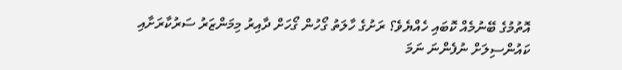އޮތުމުގެ ބޭނުމެއް ކޮބައި ހެއްޔެވެ؟ ރަށުގެ ހާލަތު ގޯހުން ގޯހަށް ދާއިރު މިމަންޒަރު ސަރުކާރަށާއި ކައުންސިލަށް ނުފެންނަ ނަމަ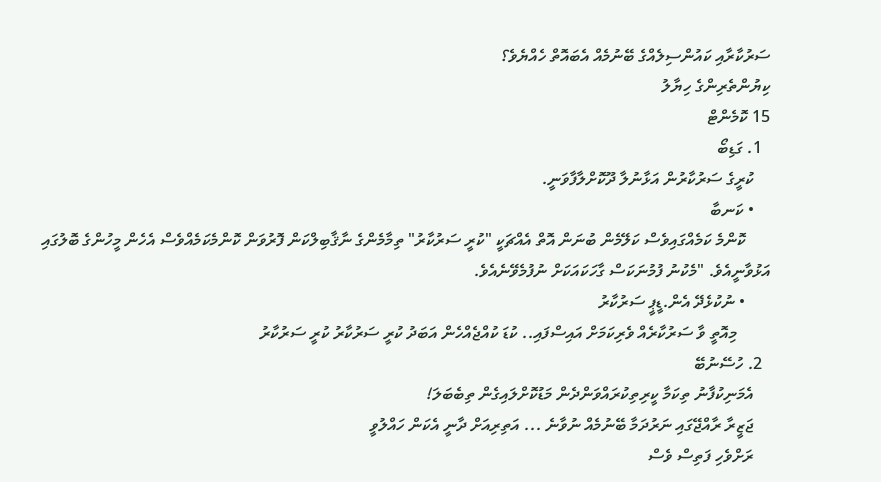ސަރުކާރާއި ކައުންސިލެއްގެ ބޭނުމެއް އެބައޮތް ހެއްޔެވެ؟
ކިޔުންތެރިންގެ ހިޔާލު
15 ކޮމެންޓް
  1. ގަޑިބޯ
    ކުރީގެ ސަރުކާރުން އަޅާނުލާ ދޫކޮށްލާފާވަނީ.
    • ކަނބާ
      ކޮންމެ ކަމެއްގައިވެސް ކަލޭމެން ބުނަން އޮތް އެއްޗަކީ "ކުރީ ސަރުކާރު" ތިމާމެންގެ ނާޤާބިލްކަން ފޮރުވަން ކޮންމެކަމެއްވެސް އެހެން މީހުންގެ ބޮލުގައި އަޅުވާނީއެވެ. "މެކުނު ފުމުނަކަސް ގާހަކައަކަށް ނުފުމެވޭނެއެވެ.
      • ނުކުޅެދޭ އެން.ޑީޕީ ސަރުކާރު
        މިއޮތީ ވާ ސަރުކާރެއް ވެރިކަމަށް އައިސްފައި.. ކުޑަ ކުއްޖެއްހެން އަބަދު ކުރީ ސަރުކާރު ކުރީ ސަރުކާރު
  2. ހުސޭނުބޭ
    އެމަނިކުފާނު ތިކަމާ ކީރިތިކުރައްވަންދެން މަޑުކޮށްލައިގެން ތިބެބަލަ!
    ޖަޒީރާ ރާއްޖޭގައި ނަރުދަމާ ބޭނުމެއް ނުވާނެ ... އަތިރިއަށް ދާނީ އެކަން ހައްލުވީ
    ރަށްވެހި ފަތިސް ވެސް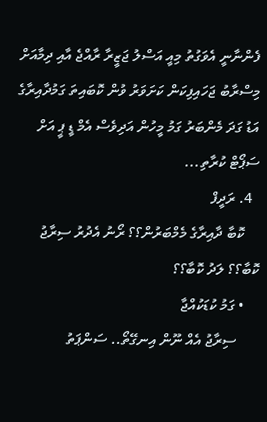ފެންނާނީ އެވަގުތު މިއީ އަސްލު ޖަޒީރާ ރާއްޖެ އާއި ދިމާއަށް މިސްރާބު ޖަހައިފިކަން ކަށަވަރު ވުން ކޮބައިތަ ގަމުދާއިރާގެ އަޑު ގަދަ މެންބަރު ގަމު މީހުން އަދިވެސް އެމް ޑީ ޕީ އަށް ސަޕޯޓް ކުރާތި...
  4. ރަދީފް
    ކޮބާ ދާއިރާގެ މެމްބަރުން؟؟ ރޯނު އެދުރު ސިރާޖު ކޮބާ؟؟ ލަދު ކޮބާ؟؟
    • ގަމު ކުޑަކުއްޖާ
      ސިރާޖު އެއް ނޫން އިނގޭތޯ.. ސަންޕަތު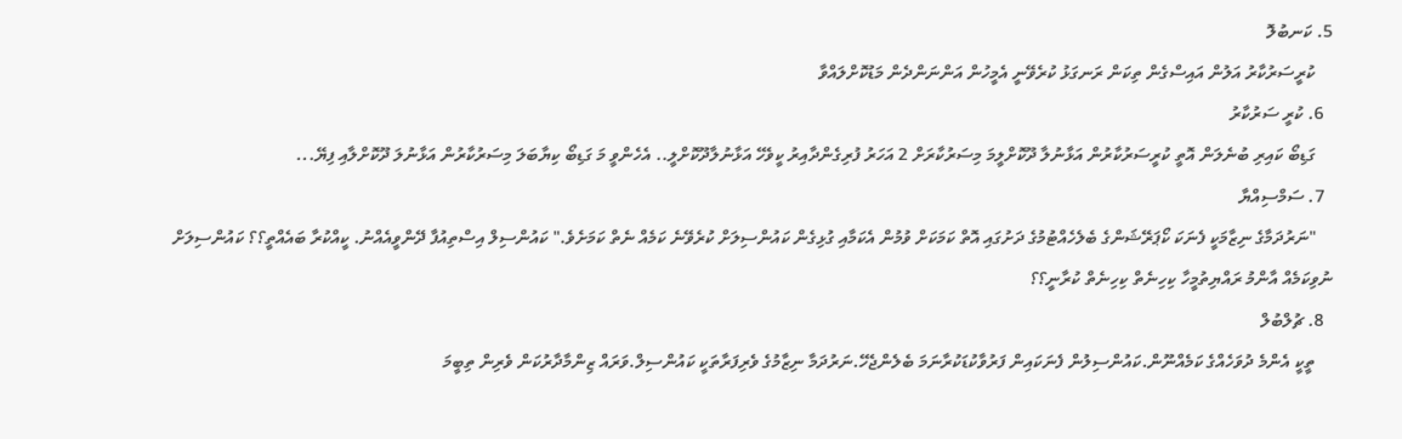5. ކަނބުލޮ
    ކުރީސަރުކާރު އަލުން އައިސްގެން ތިކަން ރަނގަޅު ކުރެވޭނީ އެމީހުން އަންނަންދެން މަޑުކޮށްލައްވާ
  6. ކުރީ ސަރުކާރު
    ގަޑިބޯ ކައިރި ބުނެލަން އޮތީ ކުރީސަރުކާރުން އަޅާނުލާ ދޫކޮށްލީމަ މިސަރުކާރަށް 2 އަހަރު ފުރިގެންދާއިރު ކީވެހޭ އަޅާނުލާދޫކޮށްލީ.. އެހެންވީ މަ ގަޑިބޯ ކިޔާބަލަ މިސަރުކާރުން އަޅާނުލަ ދޫކޮށްލާއި ފިޔޭ...
  7. ސަމްސިއްޔާ
    "ނަރުދަމާގެ ނިޒާމަކީ ފެނަކަ ކޯޕަރޭޝަންގެ ބެލެހެއްޓުމުގެ ދަށުގައި އޮތް ކަމަކަށް ވުމުން އެކަމާއި ގުޅިގެން ކައުންސިލަށް ކުރެވޭނެ ކަމެއް ނެތް ކަމަށެވެ." ކައުންސިލް އިސްތިއުފާ ދޭންވީއެއްނު. ކީއްކުރާ ބައެއްތީ؟؟ ކައުންސިލަށް ނުވިކަމެއް އާންމު ރައްޔިތުމީހާ ކިހިނެތް ކިހިނެތް ކުރާނީ؟؟
  8. ޗުލްބުލް
    ތީކީ އެންމެ ދުވަހެއްގެ ކަމެއްނޫން.ކައުންސިލުން ފެނަކައިން ފަރުވާކުޑަކުރާނަމަ ބެލެންޖެހޭ.ނަރުދަމާ ނިޒާމުގެ ވެރިފަރާތަކީ ކައުންސިލް.ވަރައް ޒިންމާދާރުކަން ވެރިން ތިބީމަ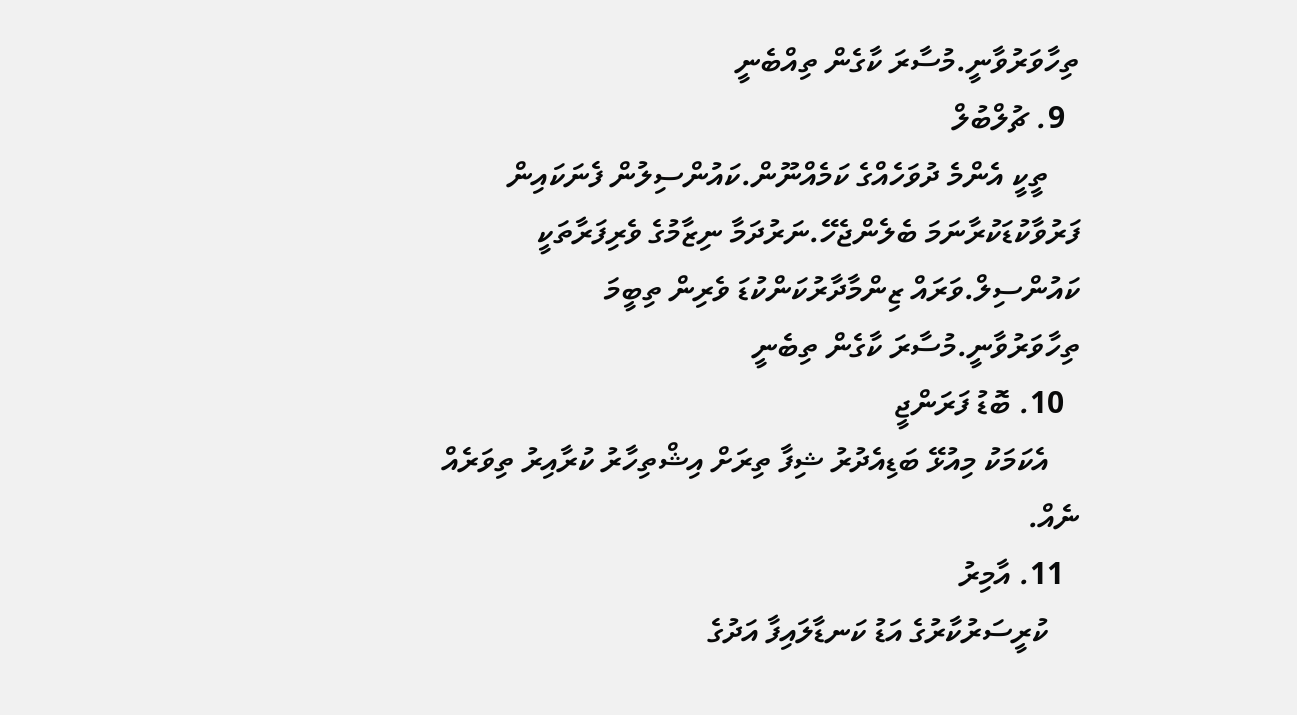ތިހާވަރުވާނީ.މުސާރަ ކާގެން ތިއްބެނީ
  9. ޗުލްބުލް
    ތީކީ އެންމެ ދުވަހެއްގެ ކަމެއްނޫން.ކައުންސިލުން ފެނަކައިން ފަރުވާކުޑަކުރާނަމަ ބެލެންޖެހޭ.ނަރުދަމާ ނިޒާމުގެ ވެރިފަރާތަކީ ކައުންސިލް.ވަރައް ޒިންމާދާރުކަންކުޑަ ވެރިން ތިބީމަ ތިހާވަރުވާނީ.މުސާރަ ކާގެން ތިބެނީ
  10. ބޮޑު ފަރަންޖީ
    އެކަމަކު މިއުޅޭ ބަޑިއެދުރު ޝިފާ ތިރަށް އިޝްތިހާރު ކުރާއިރު ތިވަރެއް ނެއް.
  11. އާމިރު
    ކުރީސަރުކާރުގެ އަޑު ކަނޑާލައިފާ އަދުގެ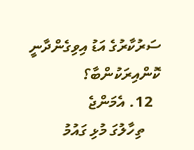ސަރުކާރުގެ އަޑު އިވިގެންދާނީ ކޮންއިރަކުންބާ؟
  12. އެމަންޖެ
    ތިހާލުގަ މުޅި ގައުމު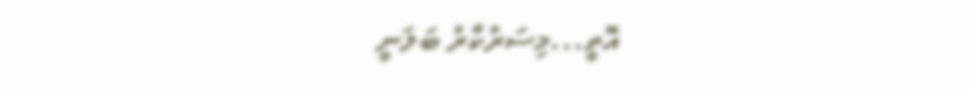އޮތީ...މިސަރުކާރު ބަލަނީ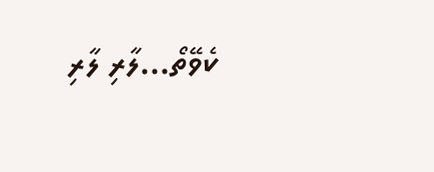ކެވޭތޯ...ލާރި ލާރި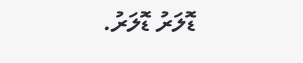ޑޮލަރު ޑޮލަރު.